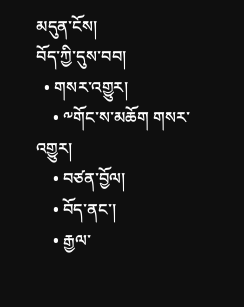མདུན་ངོས།
བོད་ཀྱི་དུས་བབ།
  • གསར་འགྱུར།
    • ༸གོང་ས་མཆོག གསར་འགྱུར།
    • བཙན་བྱོལ།
    • བོད་ནང་།
    • རྒྱལ་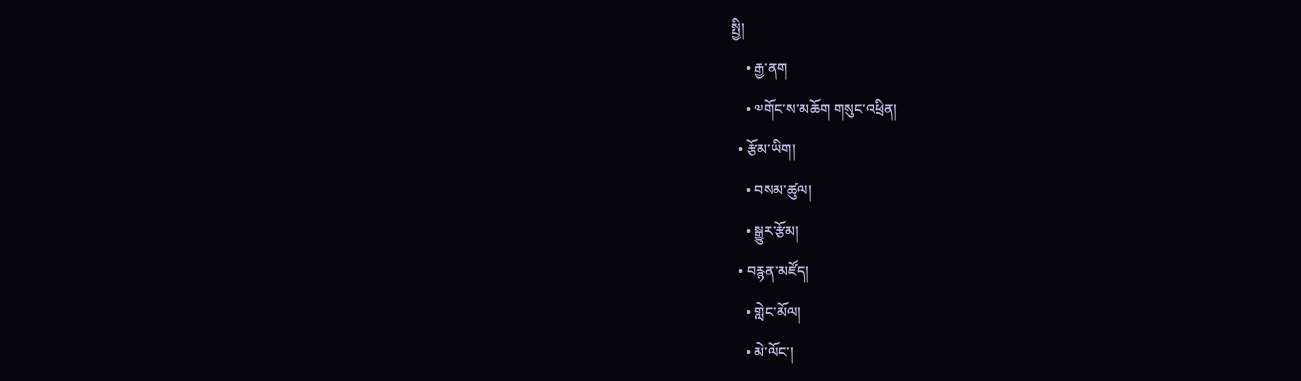སྤྱི།
    • རྒྱ་ནག
    • ༧གོང་ས་མཆོག གསུང་འཕྲིན།
  • རྩོམ་ཡིག།
    • བསམ་ཚུལ།
    • སྒྱུར་རྩོམ།
  • བརྙན་མཛོད།
    • གླེང་མོལ།
    • མེ་ལོང་།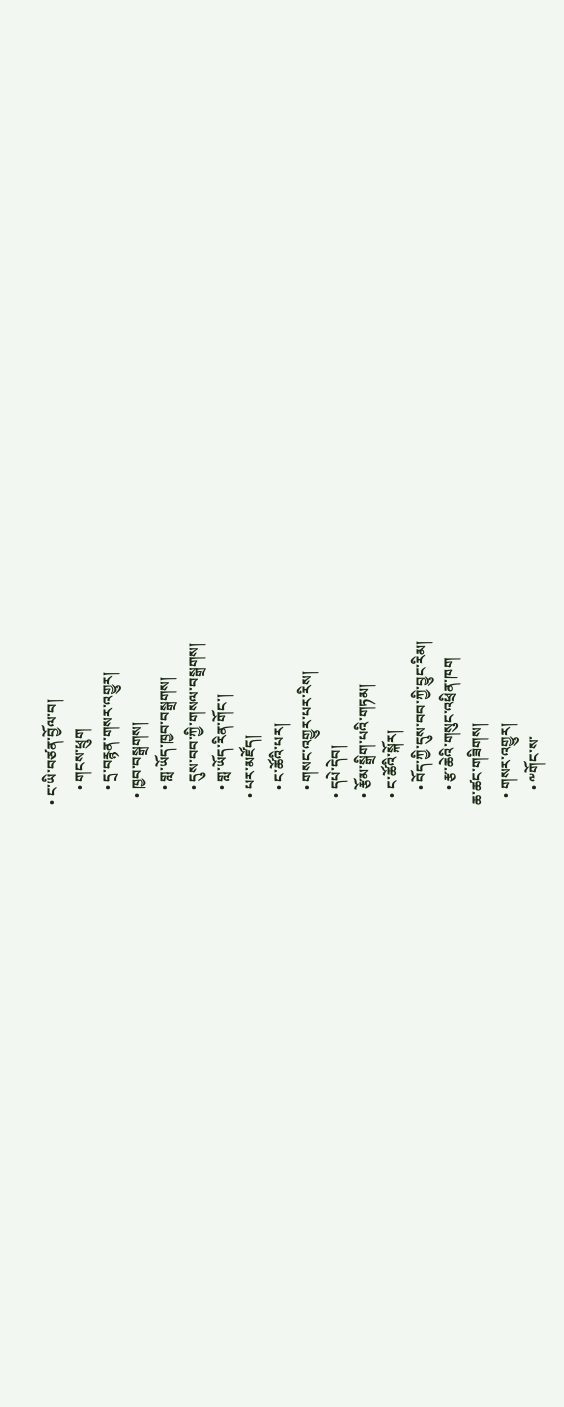• ང་ཡི་བཙན་བྱོལ་བ།
    • གངས་ཕྲུག
    • དྲ་བརྙན་གསར་འགྱུར།
  • ཁྱབ་བསྒྲགས།
    • གླ་ཡོད་ཁྱབ་བསྒྲགས།
    • དུས་བབ་ཀྱི་གསལ་བསྒྲགས།
    • གླ་ཡོད་རིན་གོང་།
  • པར་མཛོད།
    • ང་ཚོའི་པར།
    • གསང་འགྱུར་པར་རིས།
  • དཔེ་དེབ།
  • རྩོམ་སྒྲིག་པའི་གཏམ།
  • ང་ཚོའི་སྐོར།
    • བོད་ཀྱི་དུས་བབ་ཀྱི་བྱུང་རིམ།
    • རྩ་ཆེའི་གསུང་འཕྲིན་ཁག
ཆ་ཚང་གཟིགས།
  • གསར་འགྱུར།
    • ༸གོང་ས་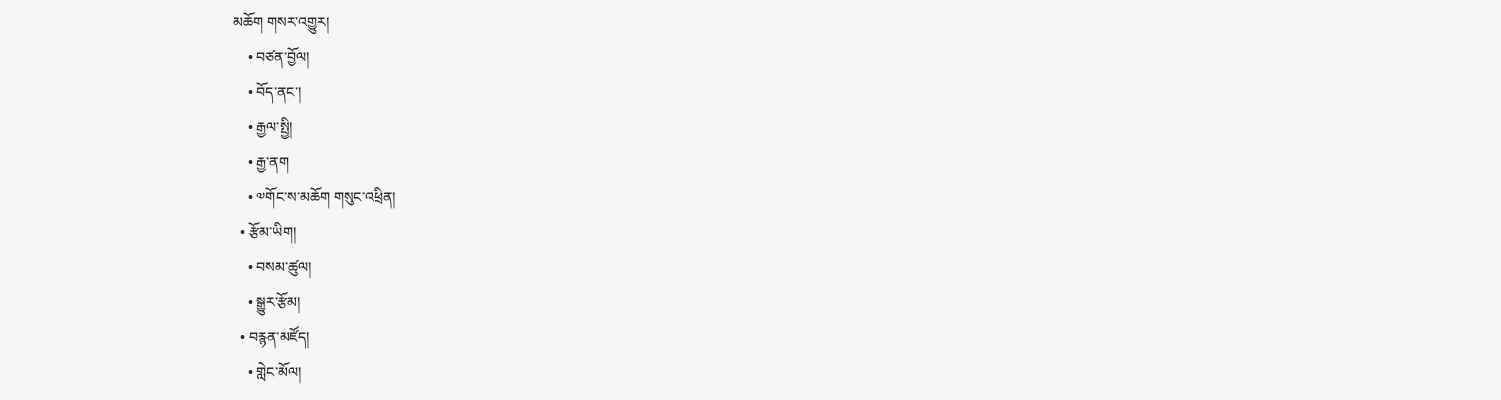མཆོག གསར་འགྱུར།
    • བཙན་བྱོལ།
    • བོད་ནང་།
    • རྒྱལ་སྤྱི།
    • རྒྱ་ནག
    • ༧གོང་ས་མཆོག གསུང་འཕྲིན།
  • རྩོམ་ཡིག།
    • བསམ་ཚུལ།
    • སྒྱུར་རྩོམ།
  • བརྙན་མཛོད།
    • གླེང་མོལ།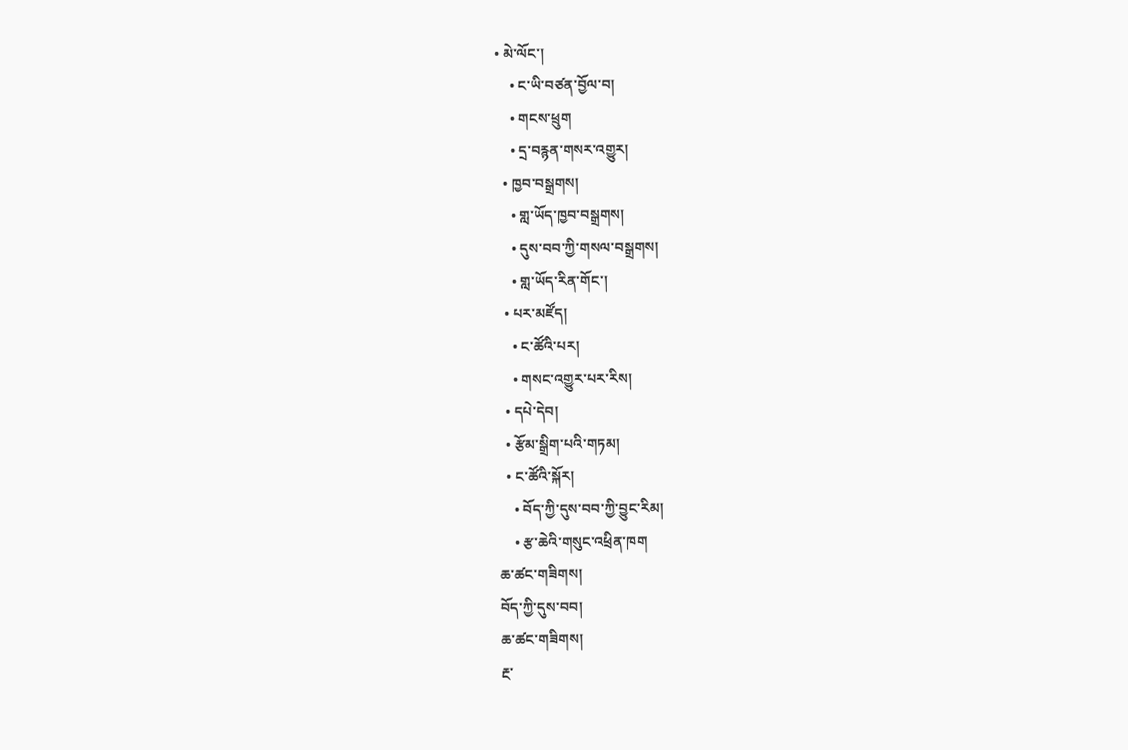• མེ་ལོང་།
    • ང་ཡི་བཙན་བྱོལ་བ།
    • གངས་ཕྲུག
    • དྲ་བརྙན་གསར་འགྱུར།
  • ཁྱབ་བསྒྲགས།
    • གླ་ཡོད་ཁྱབ་བསྒྲགས།
    • དུས་བབ་ཀྱི་གསལ་བསྒྲགས།
    • གླ་ཡོད་རིན་གོང་།
  • པར་མཛོད།
    • ང་ཚོའི་པར།
    • གསང་འགྱུར་པར་རིས།
  • དཔེ་དེབ།
  • རྩོམ་སྒྲིག་པའི་གཏམ།
  • ང་ཚོའི་སྐོར།
    • བོད་ཀྱི་དུས་བབ་ཀྱི་བྱུང་རིམ།
    • རྩ་ཆེའི་གསུང་འཕྲིན་ཁག
ཆ་ཚང་གཟིགས།
བོད་ཀྱི་དུས་བབ།
ཆ་ཚང་གཟིགས།
རྔ་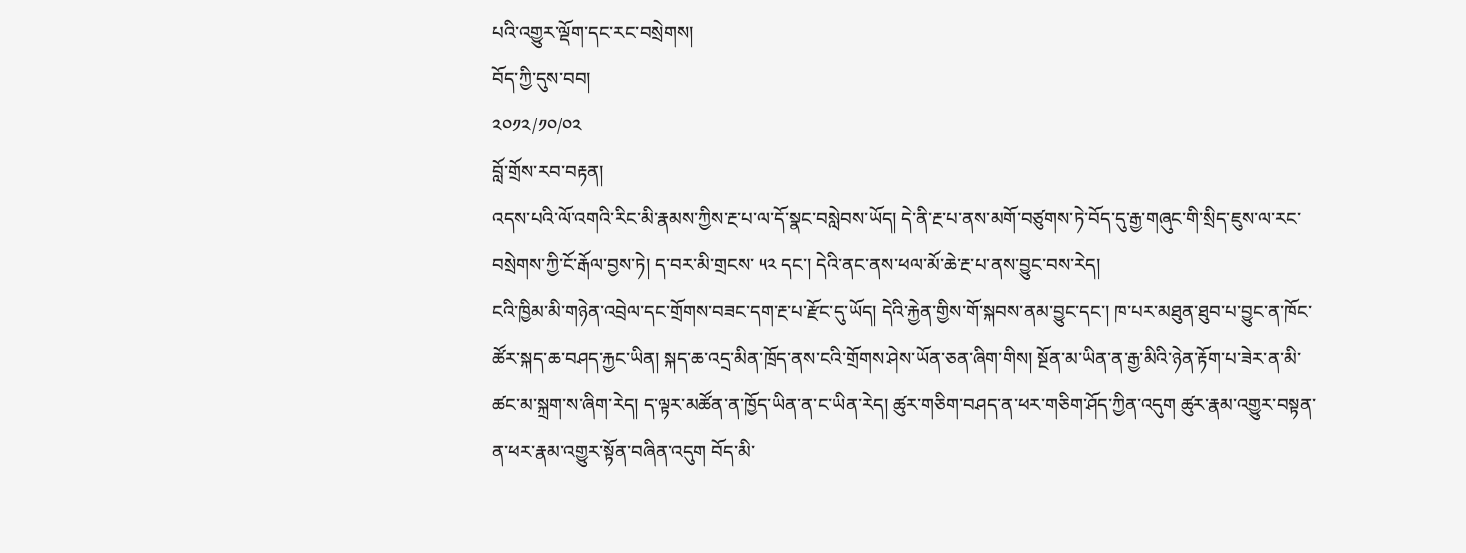པའི་འགྱུར་ལྡོག་དང་རང་བསྲེགས།
བོད་ཀྱི་དུས་བབ།
༢༠༡༢/༡༠/༠༢
བློ་གྲོས་རབ་བརྟན།
འདས་པའི་ལོ་འགའི་རིང་མི་རྣམས་ཀྱིས་རྔ་པ་ལ་དོ་སྣང་བསླེབས་ཡོད། དེ་ནི་རྔ་པ་ནས་མགོ་བཙུགས་ཏེ་བོད་དུ་རྒྱ་གཞུང་གི་སྲིད་ཇུས་ལ་རང་བསྲེགས་ཀྱི་ངོ་རྒོལ་བྱས་ཏེ། ད་བར་མི་གྲངས་ ༥༢ དང་། དེའི་ནང་ནས་ཕལ་མོ་ཆེ་རྔ་པ་ནས་བྱུང་བས་རེད།
ངའི་ཁྱིམ་མི་གཉེན་འབྲེལ་དང་གྲོགས་བཟང་དག་རྔ་པ་རྫོང་དུ་ཡོད། དེའི་རྐྱེན་གྱིས་གོ་སྐབས་ནམ་བྱུང་དང་། ཁ་པར་མཐུན་ཐུབ་པ་བྱུང་ན་ཁོང་ཚོར་སྐད་ཆ་བཤད་རྐྱང་ཡིན། སྐད་ཆ་འདྲ་མིན་ཁྲོད་ནས་ངའི་གྲོགས་ཤེས་ཡོན་ཅན་ཞིག་གིས། སྔོན་མ་ཡིན་ན་རྒྱ་མིའི་ཉེན་རྟོག་པ་ཟེར་ན་མི་ཚང་མ་སྐྲག་ས་ཞིག་རེད། ད་ལྟར་མཚོན་ན་ཁྱོད་ཡིན་ན་ང་ཡིན་རེད། ཚུར་གཅིག་བཤད་ན་ཕར་གཅིག་ཤོད་ཀྱིན་འདུག ཚུར་རྣམ་འགྱུར་བསྟན་ན་ཕར་རྣམ་འགྱུར་སྟོན་བཞིན་འདུག བོད་མི་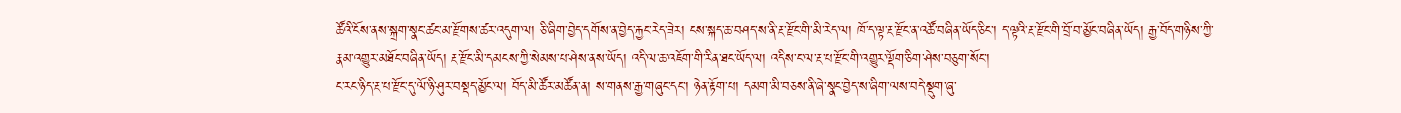ཚོའི་ངོས་ནས་སྐྲག་སྣང་ཚང་མ་རྫོགས་ཚར་འདུག་ལ། ཅི་ཞིག་བྱེད་དགོས་ན་བྱེད་རྐྱང་རེད་ཟེར། ངས་སྐད་ཆ་བཤད་ས་ནི་རྔ་རྫོང་གི་མི་རེད་ལ། ཁོ་ད་ལྟ་རྔ་རྫོང་ན་འཚོ་བཞིན་ཡོད་ཅིང་། ད་ལྟའི་རྔ་རྫོང་གི་བྲོ་བ་མྱོང་བཞིན་ཡོད། རྒྱ་བོད་གཉིས་ཀྱི་རྣམ་འགྱུར་མཐོང་བཞིན་ཡོད། རྔ་རྫོང་མི་དམངས་ཀྱི་སེམས་པ་ཤེས་ནས་ཡོད། འདི་ལ་ཆ་འཇོག་གི་རིན་ཐང་ཡོད་ལ། འདིས་ང་ལ་རྔ་པ་རྫོང་གི་འགྱུར་ལྡོག་ཅིག་ཤེས་བཅུག་སོང་།
ང་རང་ཉིད་རྔ་པ་རྫོང་དུ་ལོ་ཉི་ཤུར་བསྡད་མྱོང་ལ། བོད་མི་ཚོར་མཚོན་ན། ས་གནས་རྒྱ་གཞུང་དང་། ཉེན་རྟོག་པ། དམག་མི་བཅས་ནི་ཞེ་སྣང་བྱེད་ས་ཞིག་ལས་བདེ་སྡུག་ཞུ་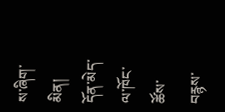ས་ཞིག་མིན། དོན་མེད་ལ་ཁོང་ཚོས་བརྙས་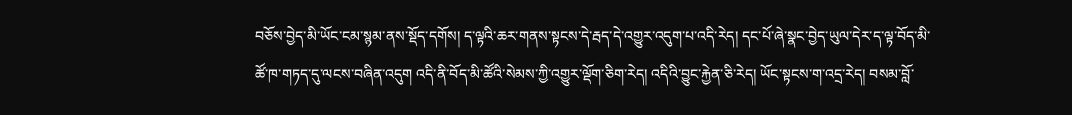བཅོས་བྱེད་མི་ཡོང་ངམ་སྙམ་ནས་སྡོད་དགོས། ད་ལྟའི་ཆར་གནས་སྟངས་དེ་རྦད་དེ་འགྱུར་འདུག་པ་འདི་རེད། དང་པོ་ཞེ་སྣང་བྱེད་ཡུལ་དེར་ད་ལྟ་བོད་མི་ཚོ་ཁ་གཏད་དུ་ལངས་བཞིན་འདུག འདི་ནི་བོད་མི་ཚོའི་སེམས་ཀྱི་འགྱུར་ལྡོག་ཅིག་རེད། འདིའི་བྱུང་རྐྱེན་ཅི་རེད། ཡོང་སྟངས་ག་འདྲ་རེད། བསམ་བློ་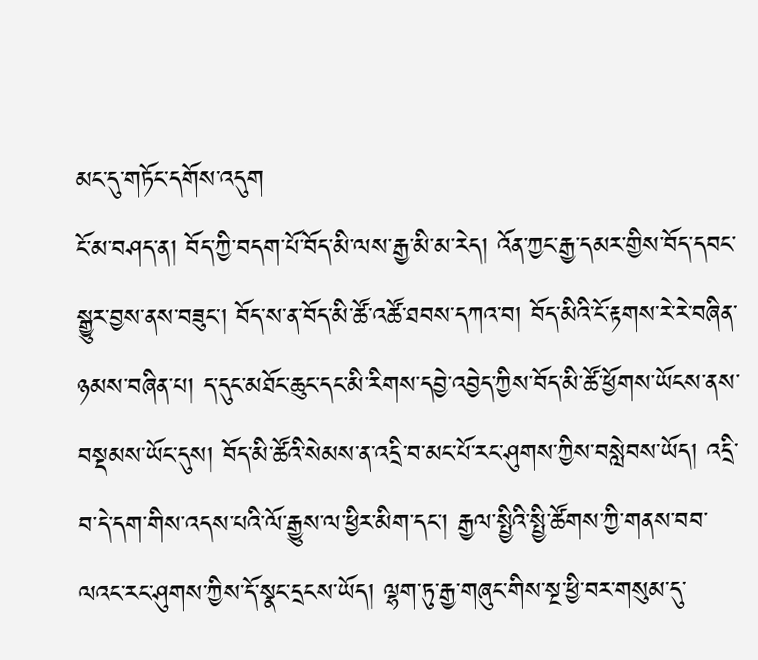མང་དུ་གཏོང་དགོས་འདུག
ངོ་མ་བཤད་ན། བོད་ཀྱི་བདག་པོ་བོད་མི་ལས་རྒྱ་མི་མ་རེད། འོན་ཀྱང་རྒྱ་དམར་གྱིས་བོད་དབང་སྒྱུར་བྱས་ནས་བཟུང་། བོད་ས་ན་བོད་མི་ཚོ་འཚོ་ཐབས་དཀའ་བ། བོད་མིའི་ངོ་རྟགས་རེ་རེ་བཞིན་ཉམས་བཞིན་པ། ད་དུང་མཐོང་ཆུང་དང་མི་རིགས་དབྱེ་འབྱེད་ཀྱིས་བོད་མི་ཚོ་ཕྱོགས་ཡོངས་ནས་བསྡམས་ཡོང་དུས། བོད་མི་ཚོའི་སེམས་ན་འདྲི་བ་མང་པོ་རང་ཤུགས་ཀྱིས་བསླེབས་ཡོད། འདྲི་བ་དེ་དག་གིས་འདས་པའི་ལོ་རྒྱུས་ལ་ཕྱིར་མིག་དང་། རྒྱལ་སྤྱིའི་སྤྱི་ཚོགས་ཀྱི་གནས་བབ་ལའང་རང་ཤུགས་ཀྱིས་དོ་སྣང་དྲངས་ཡོད། ལྷག་ཏུ་རྒྱ་གཞུང་གིས་སྔ་ཕྱི་བར་གསུམ་དུ་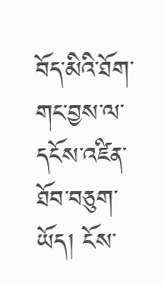བོད་མིའི་ཐོག་གང་བྱས་ལ་དངོས་འཛིན་ཐོབ་བཅུག་ཡོད། ངོས་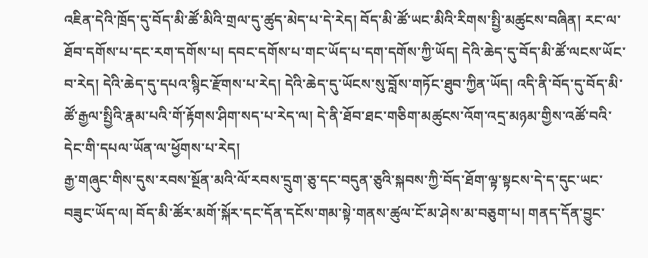འཇིན་དེའི་ཁྲོད་དུ་བོད་མི་ཚོ་མིའི་གྲལ་དུ་ཚུད་མེད་པ་དེ་རེད། བོད་མི་ཚོ་ཡང་མིའི་རིགས་སྤྱི་མཚུངས་བཞིན། རང་ལ་ཐོབ་དགོས་པ་དང་རག་དགོས་པ། དབང་དགོས་པ་གང་ཡོད་པ་དག་དགོས་ཀྱི་ཡོད། དེའི་ཆེད་དུ་བོད་མི་ཚོ་ལངས་ཡོང་བ་རེད། དེའི་ཆེད་དུ་དཔའ་སྙིང་རྫོགས་པ་རེད། དེའི་ཆེད་དུ་ཡོངས་སུ་བློས་གཏོང་ཐུབ་ཀྱིན་ཡོད། འདི་ནི་བོད་དུ་བོད་མི་ཚོ་རྒྱལ་སྤྱིའི་རྣམ་པའི་གོ་རྟོགས་ཤིག་སད་པ་རེད་ལ། དེ་ནི་ཐོབ་ཐང་གཅིག་མཚུངས་འོག་འདྲ་མཉམ་གྱིས་འཚོ་བའི་དེང་གི་དཔལ་ཡོན་ལ་ཕྱོགས་པ་རེད།
རྒྱ་གཞུང་གིས་དུས་རབས་སྔོན་མའི་ལོ་རབས་དྲུག་ཅུ་དང་བདུན་ཅུའི་སྐབས་ཀྱི་བོད་ཐོག་ལྟ་སྟངས་དེ་ད་དུང་ཡང་བཟུང་ཡོད་ལ། བོད་མི་ཚོར་མགོ་སྐོར་དང་དོན་དངོས་གམ་སྟེ་གནས་ཚུལ་ངོ་མ་ཤེས་མ་བཅུག་པ། གནད་དོན་བྱུང་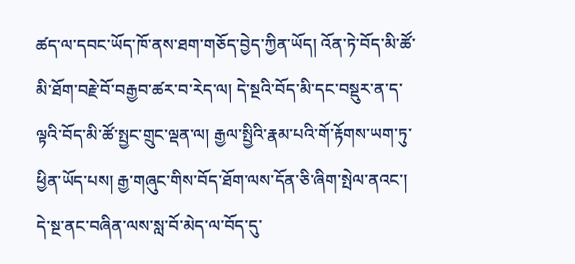ཚད་ལ་དབང་ཡོད་ཁོ་ནས་ཐག་གཅོད་བྱེད་ཀྱིན་ཡོད། འོན་ཏེ་བོད་མི་ཚོ་མི་ཐོག་བརྗེ་བོ་བརྒྱབ་ཚར་བ་རེད་ལ། དེ་སྔའི་བོད་མི་དང་བསྡུར་ན་ད་ལྟའི་བོད་མི་ཚོ་སྤྱང་གྲུང་ལྡན་ལ། རྒྱལ་སྤྱིའི་རྣམ་པའི་གོ་རྟོགས་ཡག་ཏུ་ཕྱིན་ཡོད་པས། རྒྱ་གཞུང་གིས་བོད་ཐོག་ལས་དོན་ཅི་ཞིག་སྤེལ་ནའང་། དེ་སྔ་ནང་བཞིན་ལས་སླ་བོ་མེད་ལ་བོད་དུ་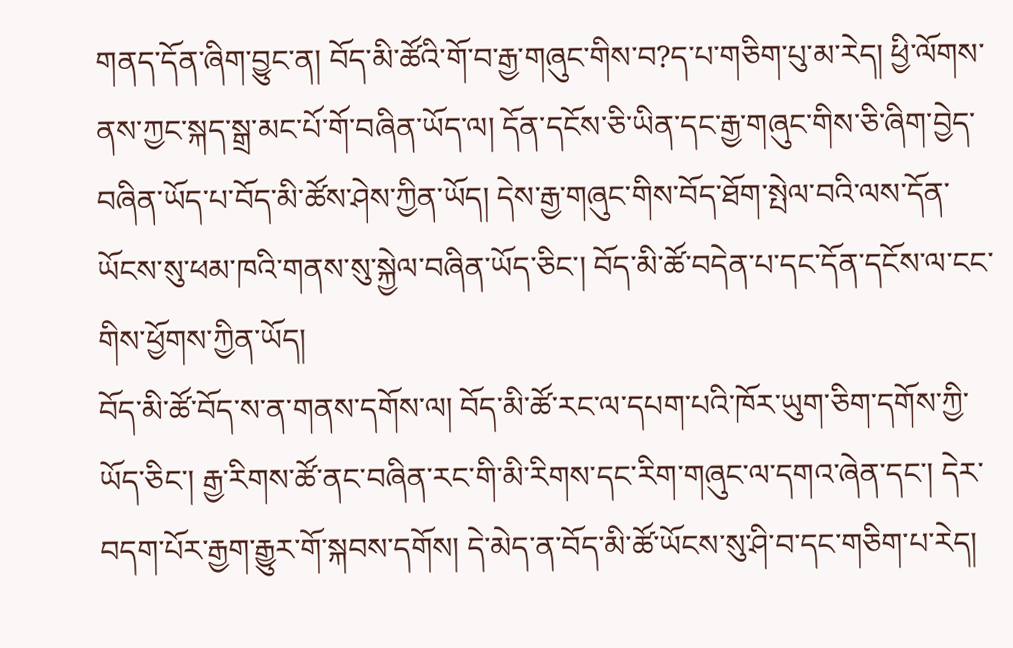གནད་དོན་ཞིག་བྱུང་ན། བོད་མི་ཚོའི་གོ་བ་རྒྱ་གཞུང་གིས་བ?ད་པ་གཅིག་པུ་མ་རེད། ཕྱི་ལོགས་ནས་ཀྱང་སྐད་སྒྲ་མང་པོ་གོ་བཞིན་ཡོད་ལ། དོན་དངོས་ཅི་ཡིན་དང་རྒྱ་གཞུང་གིས་ཅི་ཞིག་བྱེད་བཞིན་ཡོད་པ་བོད་མི་ཚོས་ཤེས་ཀྱིན་ཡོད། དེས་རྒྱ་གཞུང་གིས་བོད་ཐོག་སྤེལ་བའི་ལས་དོན་ཡོངས་སུ་ཕམ་ཁའི་གནས་སུ་སྐྱེལ་བཞིན་ཡོད་ཅིང་། བོད་མི་ཚོ་བདེན་པ་དང་དོན་དངོས་ལ་ངང་གིས་ཕྱོགས་ཀྱིན་ཡོད།
བོད་མི་ཚོ་བོད་ས་ན་གནས་དགོས་ལ། བོད་མི་ཚོ་རང་ལ་དཔག་པའི་ཁོར་ཡུག་ཅིག་དགོས་ཀྱི་ཡོད་ཅིང་། རྒྱ་རིགས་ཚོ་ནང་བཞིན་རང་གི་མི་རིགས་དང་རིག་གཞུང་ལ་དགའ་ཞེན་དང་། དེར་བདག་པོར་རྒྱག་རྒྱུར་གོ་སྐབས་དགོས། དེ་མེད་ན་བོད་མི་ཚོ་ཡོངས་སུ་ཤི་བ་དང་གཅིག་པ་རེད།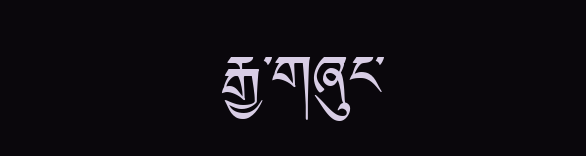རྒྱ་གཞུང་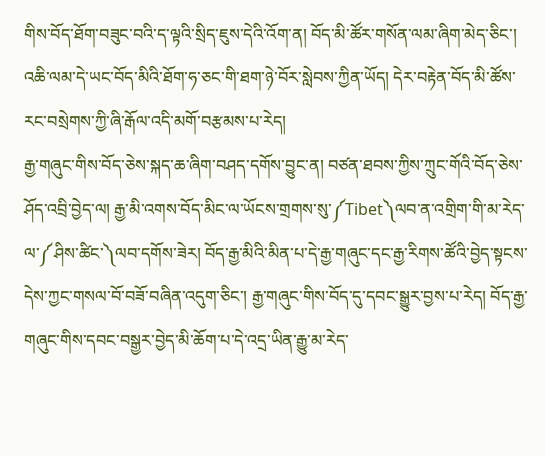གིས་བོད་ཐོག་བཟུང་བའི་ད་ལྟའི་སྲིད་ཇུས་དེའི་འོག་ན། བོད་མི་ཚོར་གསོན་ལམ་ཞིག་མེད་ཅིང་། འཆི་ལམ་དེ་ཡང་བོད་མིའི་ཐོག་ཧ་ཅང་གི་ཐག་ཉེ་བོར་སླེབས་ཀྱིན་ཡོད། དེར་བརྟེན་བོད་མི་ཚོས་རང་བསྲེགས་ཀྱི་ཞི་རྒོལ་འདི་མགོ་བརྩམས་པ་རེད།
རྒྱ་གཞུང་གིས་བོད་ཅེས་སྐད་ཆ་ཞིག་བཤད་དགོས་བྱུང་ན། བཙན་ཐབས་ཀྱིས་ཀྲུང་གོའི་བོད་ཅེས་ཤོད་འབྲི་བྱེད་ལ། རྒྱ་མི་འགས་བོད་མིང་ལ་ཡོངས་གྲགས་སུ་༼Tibet༽ལབ་ན་འགྲིག་གི་མ་རེད་ལ་༼ཤིས་ཚིང་༽ལབ་དགོས་ཟེར། བོད་རྒྱ་མིའི་མིན་པ་དེ་རྒྱ་གཞུང་དང་རྒྱ་རིགས་ཚོའི་བྱེད་སྟངས་དེས་ཀྱང་གསལ་བོ་བཟོ་བཞིན་འདུག་ཅིང་། རྒྱ་གཞུང་གིས་བོད་དུ་དབང་སྒྱུར་བྱས་པ་རེད། བོད་རྒྱ་གཞུང་གིས་དབང་བསྒྱར་བྱེད་མི་ཆོག་པ་དེ་འདྲ་ཡིན་རྒྱུ་མ་རེད་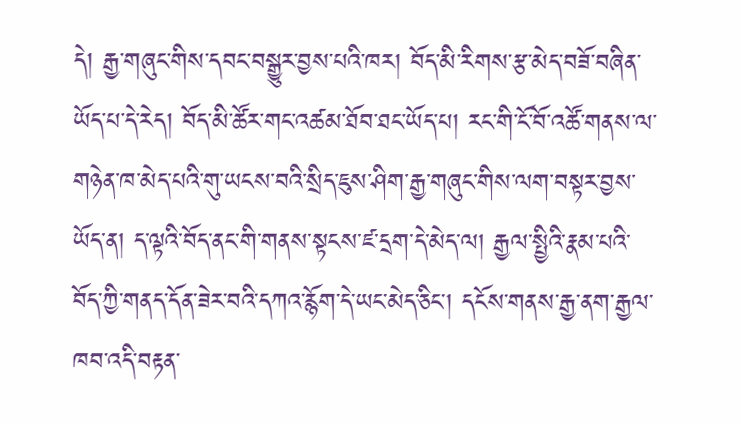དེ། རྒྱ་གཞུང་གིས་དབང་བསྒྱུར་བྱས་པའི་ཁར། བོད་མི་རིགས་རྩ་མེད་བཟོ་བཞིན་ཡོད་པ་དེ་རེད། བོད་མི་ཚོར་གང་འཚམ་ཐོབ་ཐང་ཡོད་པ། རང་གི་ངོ་བོ་འཚོ་གནས་ལ་གཉེན་ཁ་མེད་པའི་གུ་ཡངས་བའི་སྲིད་ཇུས་ཤིག་རྒྱ་གཞུང་གིས་ལག་བསྟར་བྱས་ཡོད་ན། ད་ལྟའི་བོད་ནང་གི་གནས་སྟངས་ཛ་དྲག་དེ་མེད་ལ། རྒྱལ་སྤྱིའི་རྣམ་པའི་བོད་ཀྱི་གནད་དོན་ཟེར་བའི་དཀའ་རྙོག་དེ་ཡང་མེད་ཅིང་། དངོས་གནས་རྒྱ་ནག་རྒྱལ་ཁབ་འདི་བརྟན་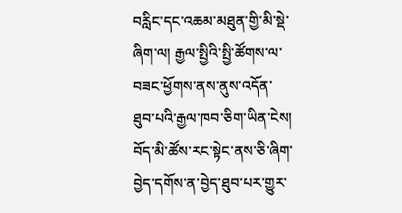བརླིང་དང་འཆམ་མཐུན་གྱི་མི་སྡེ་ཞིག་ལ། རྒྱལ་སྤྱིའི་སྤྱི་ཚོགས་ལ་བཟང་ཕྱོགས་ནས་ནུས་འདོན་ཐུབ་པའི་རྒྱལ་ཁབ་ཅིག་ཡིན་ངེས།
བོད་མི་ཚོས་རང་སྟེང་ནས་ཅི་ཞིག་བྱེད་དགོས་ན་བྱེད་ཐུབ་པར་གྱུར་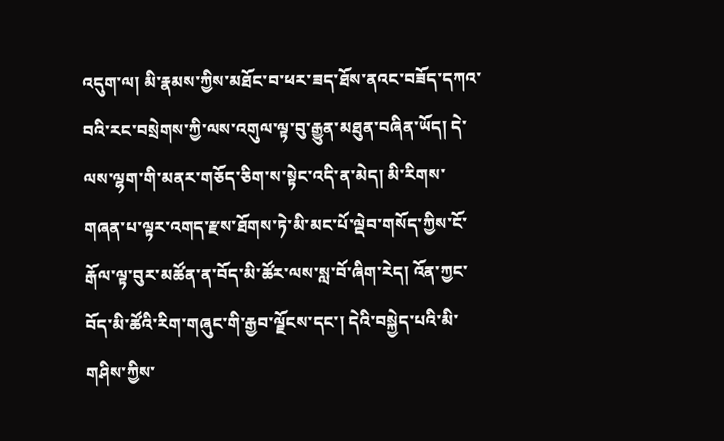འདུག་ལ། མི་རྣམས་ཀྱིས་མཐོང་བ་ཕར་ཟད་ཐོས་ནའང་བཟོད་དཀའ་བའི་རང་བསྲེགས་ཀྱི་ལས་འགུལ་ལྟ་བུ་རྒྱུན་མཐུན་བཞིན་ཡོད། དེ་ལས་ལྷག་གི་མནར་གཅོད་ཅིག་ས་སྟེང་འདི་ན་མེད། མི་རིགས་གཞན་པ་ལྟར་འགད་རྫས་ཐོགས་ཏེ་མི་མང་པོ་ལྡེབ་གསོད་ཀྱིས་ངོ་རྒོལ་ལྟ་བུར་མཚོན་ན་བོད་མི་ཚོར་ལས་སླ་བོ་ཞིག་རེད། འོན་ཀྱང་བོད་མི་ཚོའི་རིག་གཞུང་གི་རྒྱབ་ལྗོངས་དང་། དེའི་བསྐྱེད་པའི་མི་གཤིས་ཀྱིས་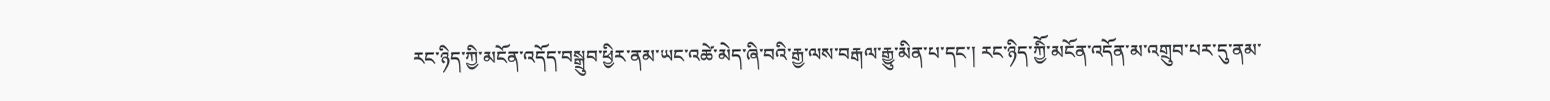རང་ཉིད་ཀྱི་མངོན་འདོད་བསྒྲུབ་ཕྱིར་ནམ་ཡང་འཚེ་མེད་ཞི་བའི་རྒྱ་ལས་བརྒལ་རྒྱུ་མིན་པ་དང་། རང་ཉིད་ཀྱིོ་མངོན་འདོན་མ་འགྲུབ་པར་དུ་ནམ་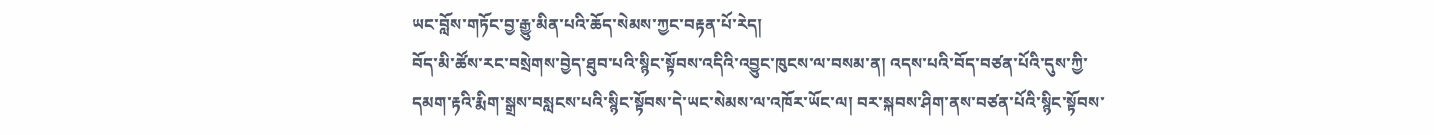ཡང་བློས་གཏོང་བྱ་རྒྱུ་མིན་པའི་ཆོད་སེམས་ཀྱང་བརྟན་པོ་རེད།
བོད་མི་ཚོས་རང་བསྲེགས་བྱེད་ཐུབ་པའི་སྙིང་སྟོབས་འདིའི་འབྱུང་ཁུངས་ལ་བསམ་ན། འདས་པའི་བོད་བཙན་པོའི་དུས་ཀྱི་དམག་རྟའི་རྨིག་སྒྲས་བསླངས་པའི་སྙིང་སྟོབས་དེ་ཡང་སེམས་ལ་འཁོར་ཡོང་ལ། བར་སྐབས་ཤིག་ནས་བཙན་པོའི་སྙིང་སྟོབས་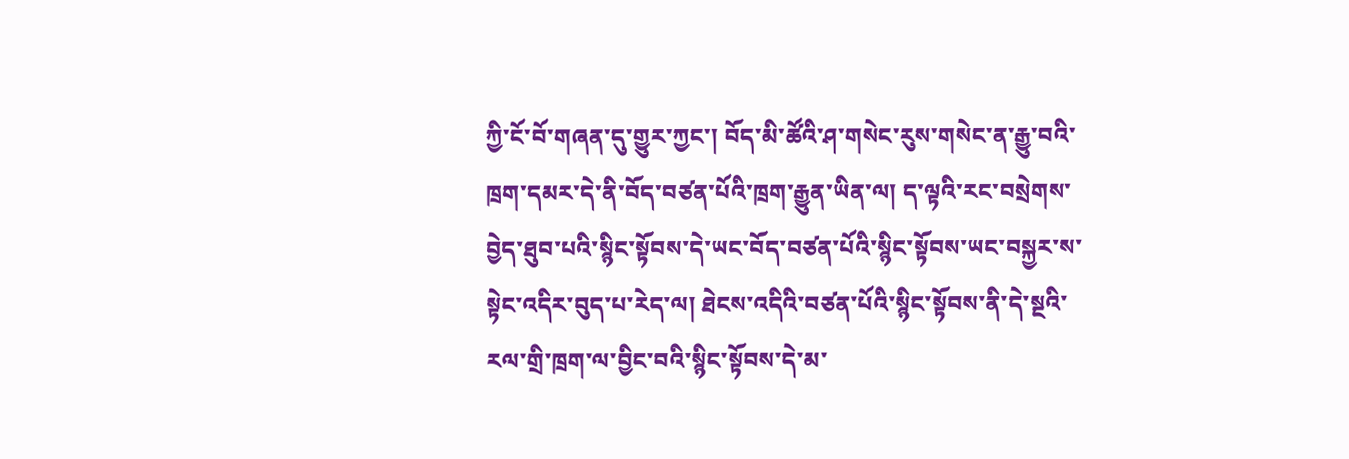ཀྱི་ངོ་བོ་གཞན་དུ་གྱུར་ཀྱང་། བོད་མི་ཚོའི་ཤ་གསེང་རུས་གསེང་ན་རྒྱུ་བའི་ཁྲག་དམར་དེ་ནི་བོད་བཙན་པོའི་ཁྲག་རྒྱུན་ཡིན་ལ། ད་ལྟའི་རང་བསྲེགས་བྱེད་ཐུབ་པའི་སྙིང་སྟོབས་དེ་ཡང་བོད་བཙན་པོའི་སྙིང་སྟོབས་ཡང་བསྐྱར་ས་སྟེང་འདིར་བུད་པ་རེད་ལ། ཐེངས་འདིའི་བཙན་པོའི་སྙིང་སྟོབས་ནི་དེ་སྔའི་རལ་གྲི་ཁྲག་ལ་བྱིང་བའི་སྙིང་སྟོབས་དེ་མ་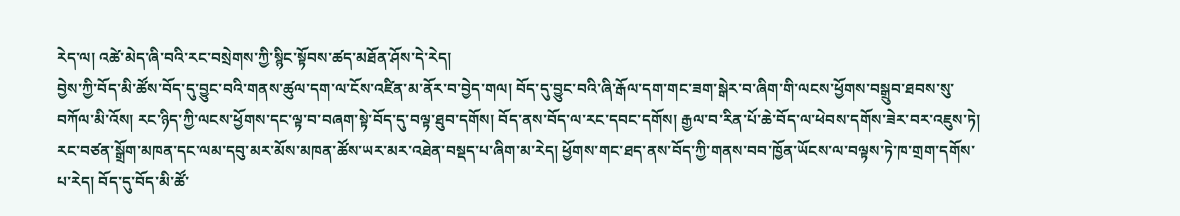རེད་ལ། འཚེ་མེད་ཞི་བའི་རང་བསྲེགས་ཀྱི་སྙིང་སྟོབས་ཚད་མཐོན་ཤོས་དེ་རེད།
བྱེས་ཀྱི་བོད་མི་ཚོས་བོད་དུ་བྱུང་བའི་གནས་ཚུལ་དག་ལ་ངོས་འཛིན་མ་ནོར་བ་བྱེད་གལ། བོད་དུ་བྱུང་བའི་ཞི་རྒོལ་དག་གང་ཟག་སྒེར་བ་ཞིག་གི་ལངས་ཕྱོགས་བསྒྲུབ་ཐབས་སུ་བཀོལ་མི་འོས། རང་ཉིད་ཀྱི་ལངས་ཕྱོགས་དང་ལྟ་བ་བཞག་སྟེ་བོད་དུ་བལྟ་ཐུབ་དགོས། བོད་ནས་བོད་ལ་རང་དབང་དགོས། རྒྱལ་བ་རིན་པོ་ཆེ་བོད་ལ་ཕེབས་དགོས་ཟེར་བར་འཇུས་ཏེ། རང་བཙན་སྒྲོག་མཁན་དང་ལམ་དབུ་མར་མོས་མཁན་ཚོས་ཡར་མར་འཐེན་བསྡད་པ་ཞིག་མ་རེད། ཕྱོགས་གང་ཐད་ནས་བོད་ཀྱི་གནས་བབ་ཁྱོན་ཡོངས་ལ་བལྟས་ཏེ་ཁ་གྲག་དགོས་པ་རེད། བོད་དུ་བོད་མི་ཚོ་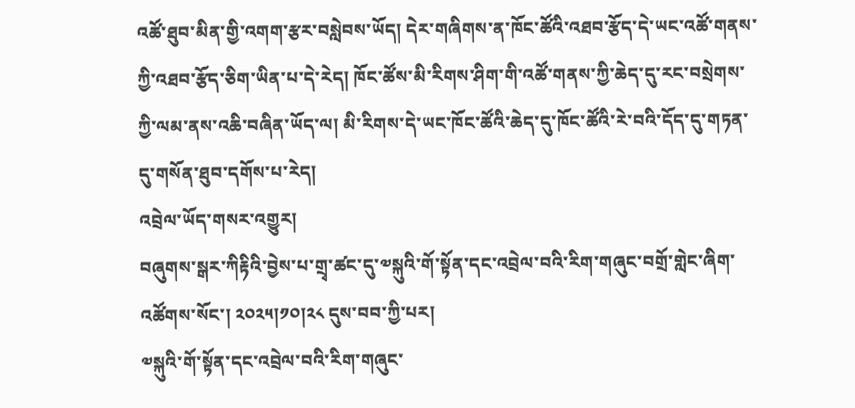འཚོ་ཐུབ་མིན་གྱི་འགག་རྩར་བསླེབས་ཡོད། དེར་གཞིགས་ན་ཁོང་ཚོའི་འཐབ་རྩོད་དེ་ཡང་འཚོ་གནས་ཀྱི་འཐབ་རྩོད་ཅིག་ཡིན་པ་དེ་རེད། ཁོང་ཚོས་མི་རིགས་ཤིག་གི་འཚོ་གནས་ཀྱི་ཆེད་དུ་རང་བསྲེགས་ཀྱི་ལམ་ནས་འཆི་བཞིན་ཡོད་ལ། མི་རིགས་དེ་ཡང་ཁོང་ཚོའི་ཆེད་དུ་ཁོང་ཚོའི་རེ་བའི་དོད་དུ་གཏན་དུ་གསོན་ཐུབ་དགོས་པ་རེད།
འབྲེལ་ཡོད་གསར་འགྱུར།
བཞུགས་སྒར་ཀིརྟིའི་བྱེས་པ་གྲྭ་ཚང་དུ་༧སྐུའི་གོ་སྟོན་དང་འབྲེལ་བའི་རིག་གཞུང་བགྲོ་གླེང་ཞིག་འཚོགས་སོང་། ༢༠༢༥།༡༠།༢༨ དུས་བབ་ཀྱི་པར།
༧སྐུའི་གོ་སྟོན་དང་འབྲེལ་བའི་རིག་གཞུང་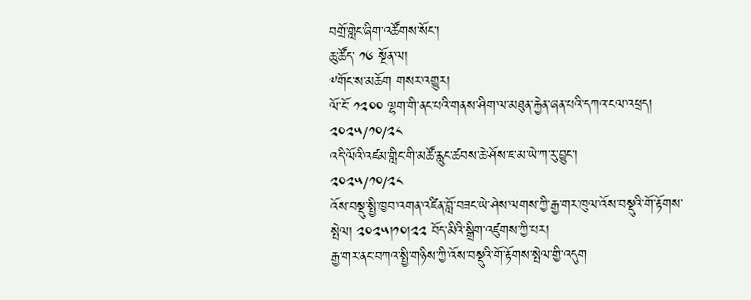བགྲོ་གླེང་ཞིག་འཚོགས་སོང་།
ཆུ་ཚོད་ ༡༦ སྔོན་ལ།
༸གོང་ས་མཆོག གསར་འགྱུར།
ལོ་ངོ་ ༡༢༠༠ ལྷག་གི་ནང་པའི་གནས་ཤིག་ལ་མཐུན་རྐྱེན་ཞན་པའི་དཀའ་ངལ་འཕྲད།
༢༠༢༥/༡༠/༢༨
འདི་ལོའི་འཛམ་གླིང་གི་མཚོ་རླུང་ཚབས་ཆེ་ཤོས་ཇ་མ་ཡེ་ཀ་རུ་བྱུང་།
༢༠༢༥/༡༠/༢༨
འོས་བསྡུ་སྤྱི་ཁྱབ་འགན་འཛིན་བློ་བཟང་ཡེ་ཤེས་ལགས་ཀྱི་རྒྱ་གར་ཁུལ་འོས་བསྡུའི་གོ་རྟོགས་སྤེལ། ༢༠༢༥།༡༠།༢༢ བོད་མིའི་སྒྲིག་འཛུགས་ཀྱི་པར།
རྒྱ་གར་ནང་བཀའ་སྤྱི་གཉིས་ཀྱི་འོས་བསྡུའི་གོ་རྟོགས་སྤེལ་གྱི་འདུག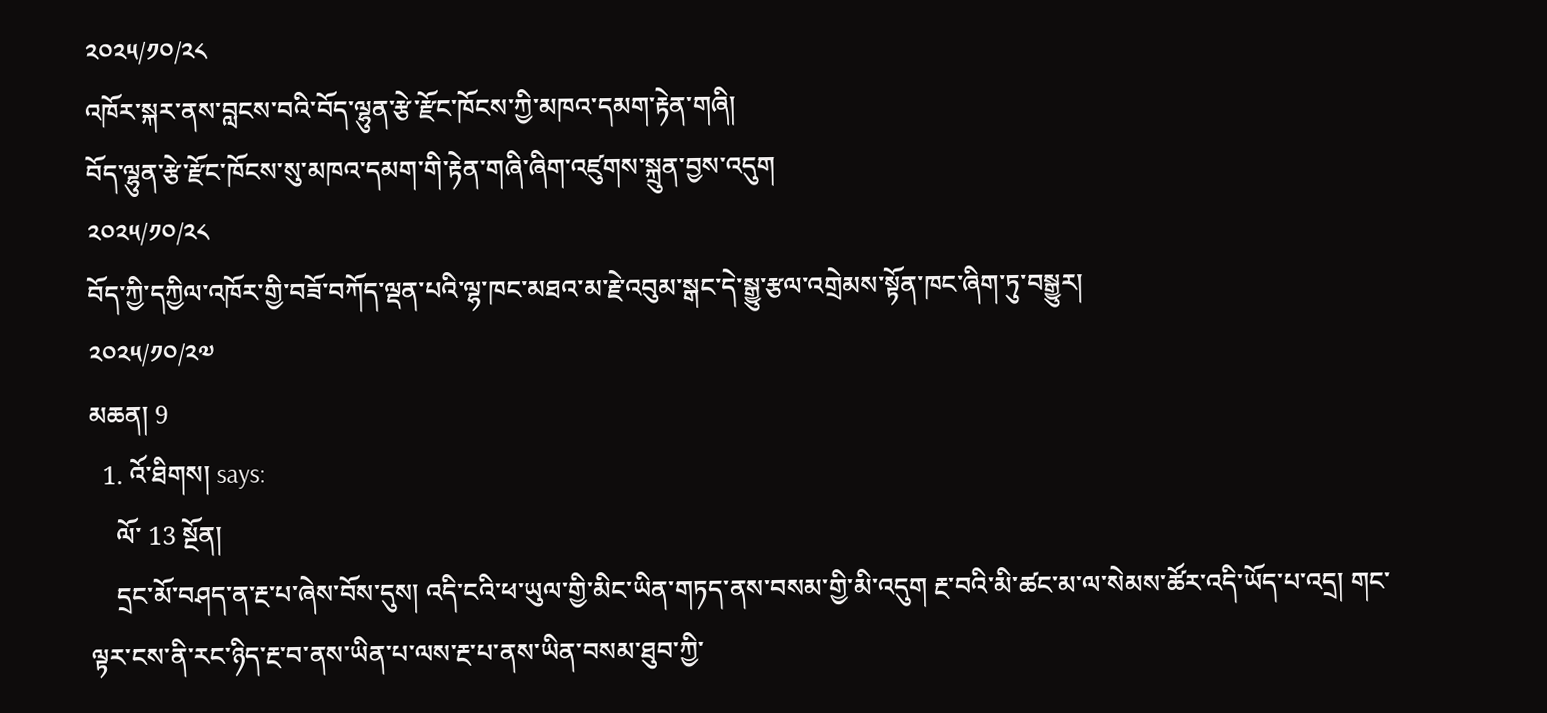༢༠༢༥/༡༠/༢༨
འཁོར་སྐར་ནས་བླངས་བའི་བོད་ལྷུན་རྩེ་རྫོང་ཁོངས་ཀྱི་མཁའ་དམག་རྟེན་གཞི།
བོད་ལྷུན་རྩེ་རྫོང་ཁོངས་སུ་མཁའ་དམག་གི་རྟེན་གཞི་ཞིག་འཛུགས་སྐྲུན་བྱས་འདུག
༢༠༢༥/༡༠/༢༨
བོད་ཀྱི་དཀྱིལ་འཁོར་གྱི་བཟོ་བཀོད་ལྡན་པའི་ལྷ་ཁང་མཐའ་མ་རྗེ་འབུམ་སྒང་དེ་སྒྱུ་རྩལ་འགྲེམས་སྟོན་ཁང་ཞིག་ཏུ་བསྒྱུར།
༢༠༢༥/༡༠/༢༧
མཆན། 9
  1. འོ་ཐིགས། says:
    ལོ་ 13 སྔོན།
    དྲང་མོ་བཤད་ན་རྔ་པ་ཞེས་བོས་དུས། འདི་ངའི་ཕ་ཡུལ་གྱི་མིང་ཡིན་གཏད་ནས་བསམ་གྱི་མི་འདུག རྔ་བའི་མི་ཚང་མ་ལ་སེམས་ཚོར་འདི་ཡོད་པ་འདྲ། གང་ལྟར་ངས་ནི་རང་ཉིད་རྔ་བ་ནས་ཡིན་པ་ལས་རྔ་པ་ནས་ཡིན་བསམ་ཐུབ་ཀྱི་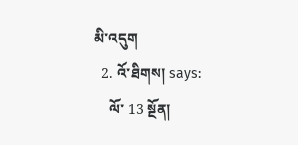མི་འདུག
  2. འོ་ཐིགས། says:
    ལོ་ 13 སྔོན།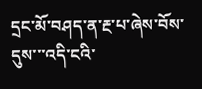དྲང་མོ་བཤད་ན་རྔ་པ་ཞེས་བོས་དུས་་་འདི་ངའི་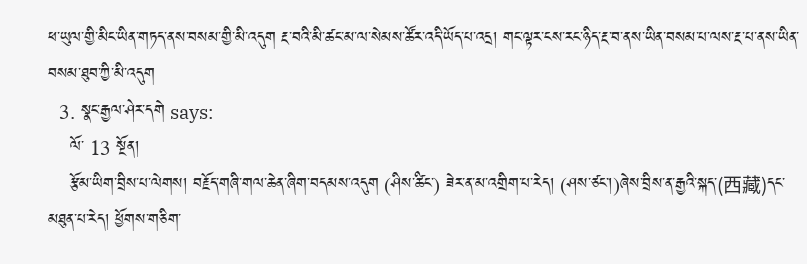ཕ་ཡུལ་གྱི་མིང་ཡིན་གཏད་ནས་བསམ་གྱི་མི་འདུག རྔ་བའི་མི་ཚང་མ་ལ་སེམས་ཚོར་འདི་ཡོད་པ་འདྲ། གང་ལྟར་ངས་རང་ཉིད་རྔ་བ་ནས་ཡིན་བསམ་པ་ལས་རྔ་པ་ནས་ཡིན་བསམ་ཐུབ་ཀྱི་མི་འདུག
  3. སྣང་རྒྱལ་ཤེར་དགེ says:
    ལོ་ 13 སྔོན།
    རྩོམ་ཡིག་བྲིས་པ་ལེགས། བརྗོད་གཞི་གལ་ཆེན་ཞིག་བདམས་འདུག (ཤིས་ཚིང་) ཟེར་ན་མ་འགྲིག་པ་རེད། (ཤས་ཙང་།)ཞེས་བྲིས་ན་རྒྱའི་སྐད་(西藏)དང་མཐུན་པ་རེད། ཕྱོགས་གཅིག་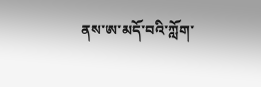ནས་ཨ་མདོ་བའི་ཀློག་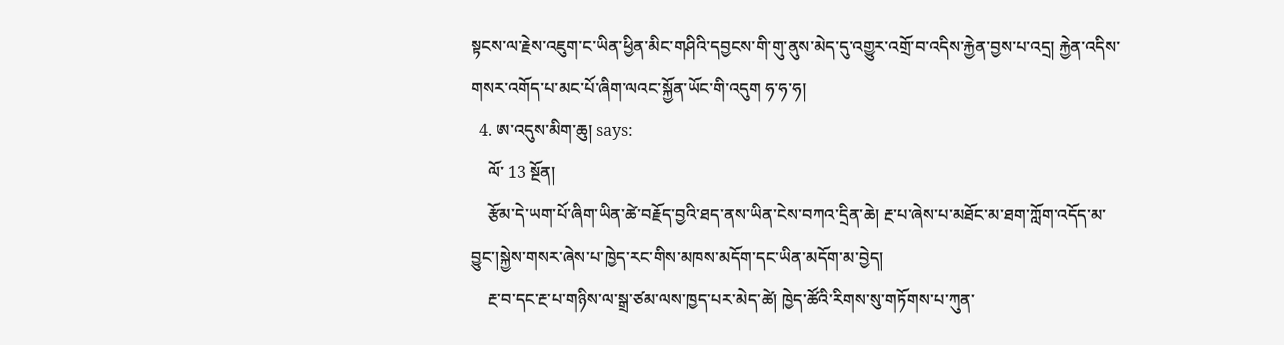སྟངས་ལ་རྗེས་འཇུག་ང་ཡིན་ཕྱིན་མིང་གཤིའི་དབྱངས་གི་གུ་ནུས་མེད་དུ་འགྱུར་འགྲོ་བ་འདིས་རྐྱེན་བྱས་པ་འདྲ། རྐྱེན་འདིས་གསར་འགོད་པ་མང་པོ་ཞིག་ལའང་སྐྱོན་ཡོང་གི་འདུག ཧ་ཧ་ཧ།
  4. ཨ་འདུས་མིག་ཆུ། says:
    ལོ་ 13 སྔོན།
    རྩོམ་དེ་ཡག་པོ་ཞིག་ཡིན་ཚེ་བརྗོད་བྱའི་ཐད་ནས་ཡིན་ངེས་བཀའ་དྲིན་ཆེ། རྔ་པ་ཞེས་པ་མཐོང་མ་ཐག་ཀློག་འདོད་མ་བྱུང་།སྐྱེས་གསར་ཞེས་པ་ཁྱེད་རང་གིས་མཁས་མདོག་དང་ཡིན་མདོག་མ་བྱེད།
    རྔ་བ་དང་རྔ་པ་གཉིས་ལ་སྒྲ་ཙམ་ལས་ཁྱད་པར་མེད་ཚེ། ཁྱེད་ཚོའི་རིགས་སུ་གཏོགས་པ་ཀུན་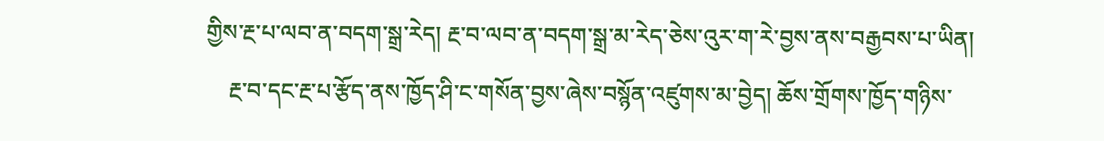གྱིས་རྔ་པ་ལབ་ན་བདག་སྒྲ་རེད། རྔ་བ་ལབ་ན་བདག་སྒྲ་མ་རེད་ཅེས་འུར་ག་རེ་བྱས་ནས་བརྒྱབས་པ་ཡིན།
    རྔ་བ་དང་རྔ་པ་རྩོད་ནས་ཁྱོད་ཤི་ང་གསོན་བྱས་ཞེས་བསྙོན་འཛུགས་མ་བྱེད། ཆོས་གྲོགས་ཁྱོད་གཉིས་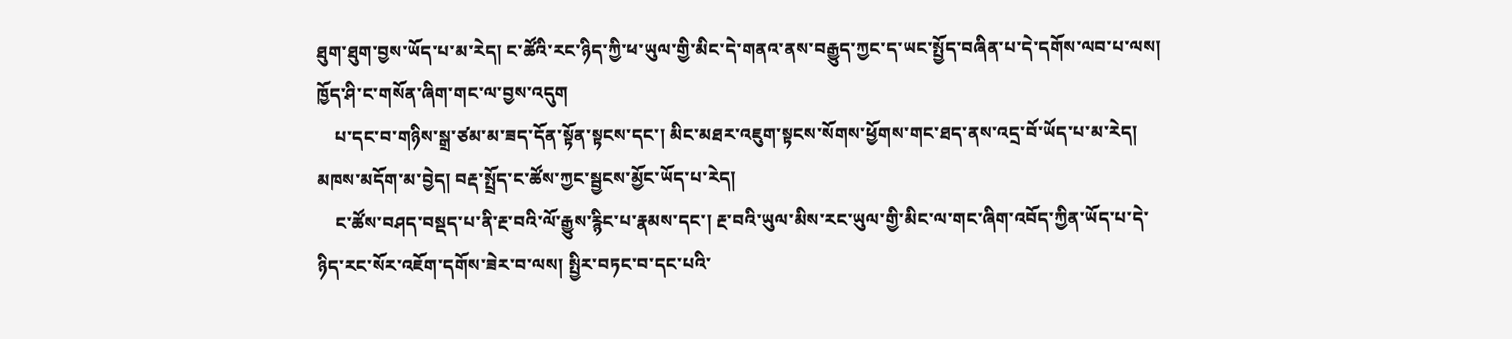ཐུག་ཐུག་བྱས་ཡོད་པ་མ་རེད། ང་ཚོའི་རང་ཉིད་ཀྱི་ཕ་ཡུལ་གྱི་མིང་དེ་གནའ་ནས་བརྒྱུད་ཀྱང་ད་ཡང་སྤྱོད་བཞིན་པ་དེ་དགོས་ལབ་པ་ལས། ཁྱོད་ཤི་ང་གསོན་ཞིག་གང་ལ་བྱས་འདུག
    པ་དང་བ་གཉིས་སྒྲ་ཙམ་མ་ཟད་དོན་སྟོན་སྟངས་དང་། མིང་མཐར་འཇུག་སྟངས་སོགས་ཕྱོགས་གང་ཐད་ནས་འདྲ་བོ་ཡོད་པ་མ་རེད། མཁས་མདོག་མ་བྱེད། བརྡ་སྤྲོད་ང་ཚོས་ཀྱང་སྦྱངས་མྱོང་ཡོད་པ་རེད།
    ང་ཚོས་བཤད་བསྡད་པ་ནི་རྔ་བའི་ལོ་རྒྱུས་རྙིང་པ་རྣམས་དང་། རྔ་བའི་ཡུལ་མིས་རང་ཡུལ་གྱི་མིང་ལ་གང་ཞིག་འབོད་ཀྱིན་ཡོད་པ་དེ་ཉིད་རང་སོར་འཇོག་དགོས་ཟེར་བ་ལས། སྤྱིར་བཏང་བ་དང་པའི་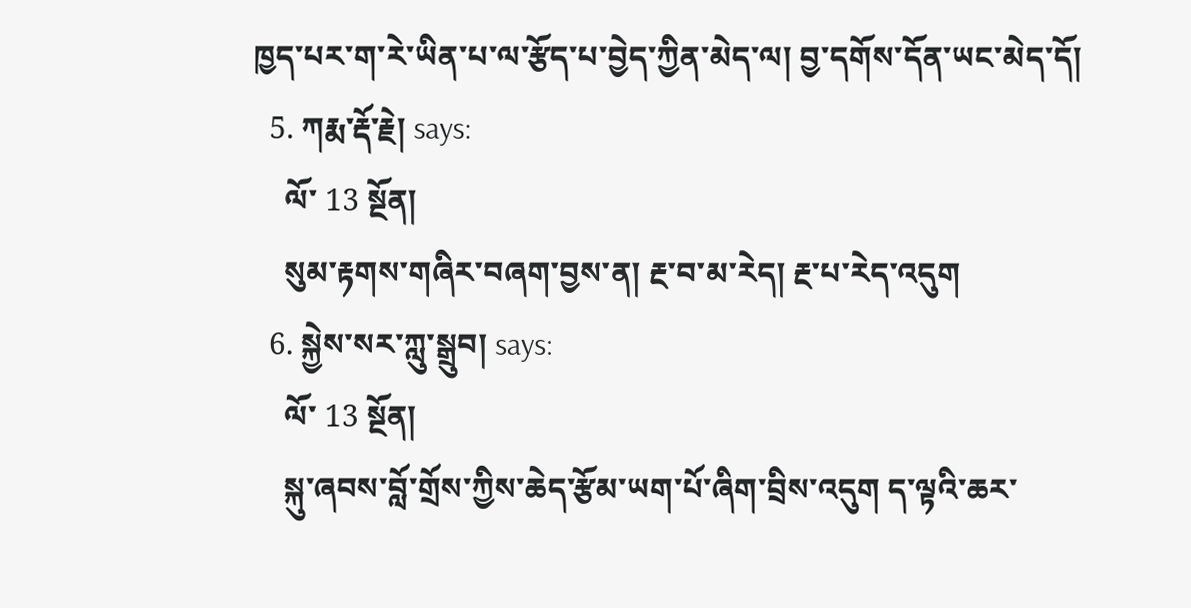ཁྱད་པར་ག་རེ་ཡིན་པ་ལ་རྩོད་པ་བྱེད་ཀྱིན་མེད་ལ། བྱ་དགོས་དོན་ཡང་མེད་དོ།
  5. ཀརྨ་རྡོ་རྗེ། says:
    ལོ་ 13 སྔོན།
    སུམ་རྟགས་གཞིར་བཞག་བྱས་ན། རྔ་བ་མ་རེད། རྔ་པ་རེད་འདུག
  6. སྐྱེས་སར་ཀླུ་སྒྲུབ། says:
    ལོ་ 13 སྔོན།
    སྐུ་ཞབས་བློ་གྲོས་ཀྱིས་ཆེད་རྩོམ་ཡག་པོ་ཞིག་བྲིས་འདུག ད་ལྟའི་ཆར་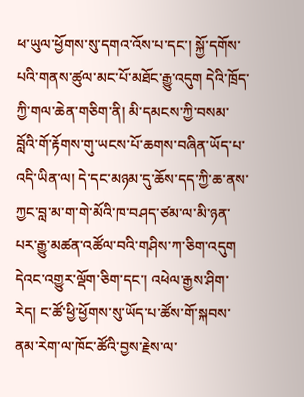ཕ་ཡུལ་ཕྱོགས་སུ་དགའ་འོས་པ་དང་། སྐྱོ་དགོས་པའི་གནས་ཚུལ་མང་པོ་མཐོང་རྒྱུ་འདུག དེའི་ཁྲོད་ཀྱི་གལ་ཆེན་གཅིག་ནི། མི་དམངས་ཀྱི་བསམ་བློའི་གོ་རྟོགས་གུ་ཡངས་པོ་ཆགས་བཞིན་ཡོད་པ་འདི་ཡིན་ལ། དེ་དང་མཉམ་དུ་ཆོས་དད་ཀྱི་ཆ་ནས་ཀྱང་བླ་མ་ག་གེ་མོའི་ཁ་བཤད་ཙམ་ལ་མི་ཉན་པར་རྒྱུ་མཚན་འཚོལ་བའི་གཤིས་ཀ་ཅིག་འདུག དེའང་འགྱུར་ལྡོག་ཅིག་དང་། འཕེལ་རྒྱས་ཤིག་རེད། ང་ཚོ་ཕྱི་ཕྱོགས་སུ་ཡོད་པ་ཚོས་གོ་སྐབས་ནམ་རེག་ལ་ཁོང་ཚོའི་བྱས་རྗེས་ལ་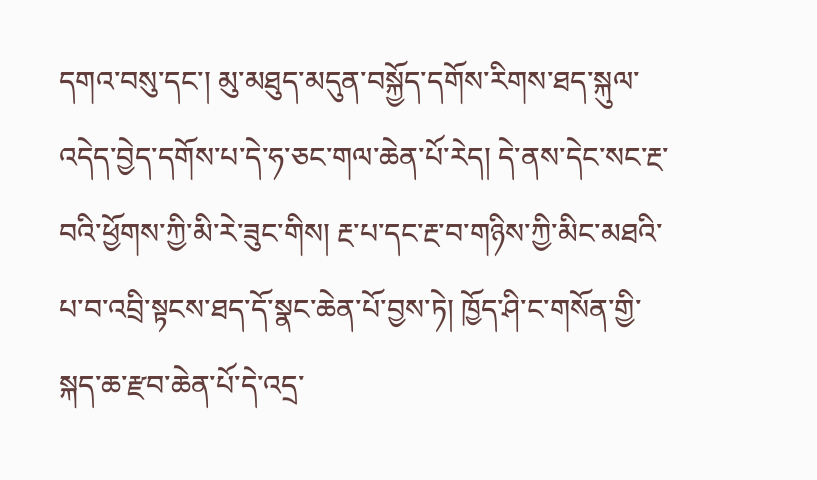དགའ་བསུ་དང་། མུ་མཐུད་མདུན་བསྐྱོད་དགོས་རིགས་ཐད་སྐུལ་འདེད་བྱེད་དགོས་པ་དེ་ཧ་ཅང་གལ་ཆེན་པོ་རེད། དེ་ནས་དེང་སང་རྔ་བའི་ཕྱོགས་ཀྱི་མི་རེ་ཟུང་གིས། རྔ་པ་དང་རྔ་བ་གཉིས་ཀྱི་མིང་མཐའི་པ་བ་འབྲི་སྟངས་ཐད་དོ་སྣང་ཆེན་པོ་བྱས་ཏེ། ཁྱོད་ཤི་ང་གསོན་གྱི་སྐད་ཆ་རྫབ་ཆེན་པོ་དེ་འདྲ་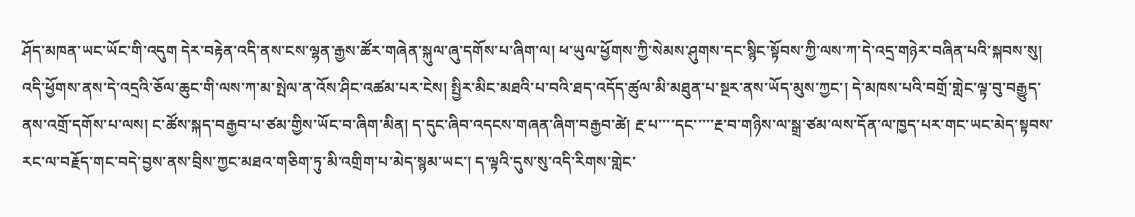ཤོད་མཁན་ཡང་ཡོང་གི་འདུག དེར་བརྟེན་འདི་ནས་ངས་ལྷན་རྒྱས་ཚོར་གཞེན་སྐུལ་ཞུ་དགོས་པ་ཞིག་ལ། ཕ་ཡུལ་ཕྱོགས་ཀྱི་སེམས་ཤུགས་དང་སྙིང་སྟོབས་ཀྱི་ལས་ཀ་དེ་འདྲ་གཉེར་བཞིན་པའི་སྐབས་སུ། འདི་ཕྱོགས་ནས་དེ་འདྲའི་ཅོལ་ཆུང་གི་ལས་ཀ་མ་སྤེལ་ན་འོས་ཤིང་འཚམ་པར་ངེས། སྤྱིར་མིང་མཐའི་པ་བའི་ཐད་འདོད་ཚུལ་མི་མཐུན་པ་སྔར་ནས་ཡོད་མུས་ཀྱང་། དེ་མཁས་པའི་བགྲོ་གླེང་ལྟ་བུ་བརྒྱུད་ནས་འགྲོ་དགོས་པ་ལས། ང་ཚོས་སྐད་བརྒྱབ་པ་ཙམ་གྱིས་ཡོང་བ་ཞིག་མིན། ད་དུང་ཞིབ་འདངས་གཞན་ཞིག་བརྒྱབ་ཚེ། རྔ་པ་་་་དང་་་་་རྔ་བ་གཉིས་ལ་སྒྲ་ཙམ་ལས་དོན་ལ་ཁྱད་པར་གང་ཡང་མེད་སྟབས་རང་ལ་བརྗོད་གང་བདེ་བྱས་ནས་བྲིས་ཀྱང་མཐའ་གཅིག་ཏུ་མི་འགྲིག་པ་མེད་སྙམ་ཡང་། ད་ལྟའི་དུས་སུ་འདི་རིགས་གླེང་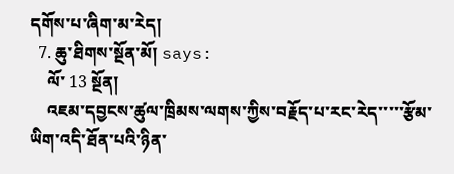དགོས་པ་ཞིག་མ་རེད།
  7. ཆུ་ཐིགས་སྔོན་མོ། says:
    ལོ་ 13 སྔོན།
    འཇམ་དབྱངས་ཚུལ་ཁྲིམས་ལགས་ཀྱིས་བརྗོད་པ་རང་རེད་་་་་རྩོམ་ཡིག་འདི་ཐོན་པའི་ཉིན་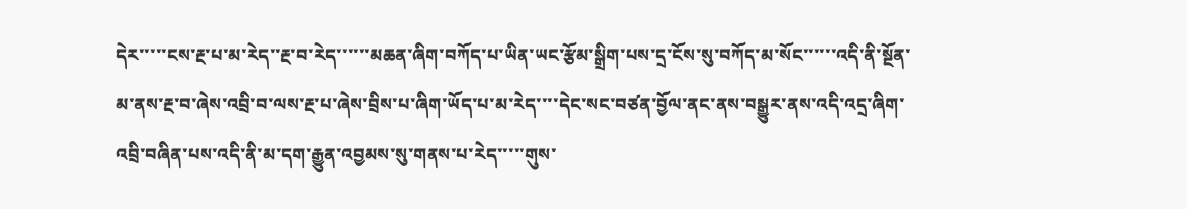དེར་་་་་ངས་རྔ་པ་མ་རེད་་རྔ་བ་རེད་་་་་་མཆན་ཞིག་བཀོད་པ་ཡིན་ཡང་རྩོམ་སྒྲིག་པས་དྲ་ངོས་སུ་བཀོད་མ་སོང་་་་་་འདི་ནི་སྔོན་མ་ནས་རྔ་བ་ཞེས་འབྲི་བ་ལས་རྔ་པ་ཞེས་བྲིས་པ་ཞིག་ཡོད་པ་མ་རེད་་་་དེང་སང་བཙན་བྱོལ་ནང་ནས་བསྒྱུར་ནས་འདི་འདྲ་ཞིག་འབྲི་བཞིན་པས་འདི་ནི་མ་དག་རྒྱུན་འབྱམས་སུ་གནས་པ་རེད་་་་་གུས་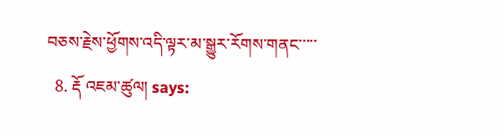བཅས་རྗེས་ཕྱོགས་འདི་ལྟར་མ་སྒྱུར་རོགས་གནང་་་་་
  8. རྡོ འཇམ་ཚུལ། says: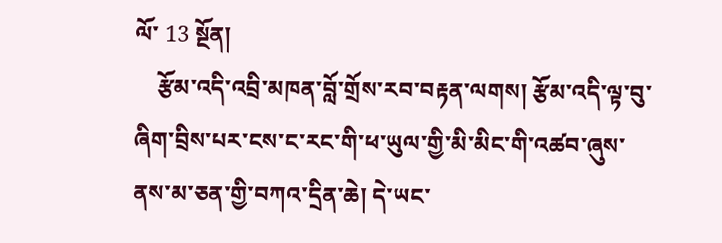ལོ་ 13 སྔོན།
    རྩོམ་འདི་འབྲི་མཁན་བློ་གྲོས་རབ་བརྟན་ལགས། རྩོམ་འདི་ལྟ་བུ་ཞིག་བྲིས་པར་ངས་ང་རང་གི་ཕ་ཡུལ་གྱི་མི་མིང་གི་འཚབ་ཞུས་ནས་མ་ཅན་གྱི་བཀའ་དྲིན་ཆེ། དེ་ཡང་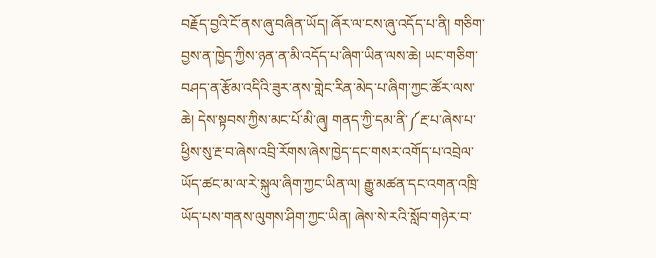བརྗོད་བྱའི་ངོ་ནས་ཞུ་བཞིན་ཡོད། ཞོར་ལ་ངས་ཞུ་འདོད་པ་ནི། གཅིག་བྱས་ན་ཁྱེད་ཀྱིས་ཉན་ན་མི་འདོད་པ་ཞིག་ཡིན་ལས་ཆེ། ཡང་གཅིག་བཤད་ན་རྩོམ་འདིའི་ཟུར་ནས་གླེང་རིན་མེད་པ་ཞིག་ཀྱང་ཚོར་ལས་ཆེ། དེས་སྟབས་ཀྱིས་མང་པོ་མི་ཞུ། གནད་ཀྱི་དམ་ནི་༼རྔ་པ་ཞེས་པ་ཕྱིས་སུ་རྔ་བ་ཞེས་འབྲི་རོགས་ཞེས་ཁྱེད་དང་གསར་འགོད་པ་འབྲེལ་ཡོད་ཚང་མ་ལ་རེ་སྐུལ་ཞིག་ཀྱང་ཡིན་ལ། རྒྱུ་མཚན་དང་འགན་འཁྲི་ཡོད་པས་གནས་ལུགས་ཤིག་ཀྱང་ཡིན། ཞེས་སེ་རའི་སློབ་གཉེར་བ་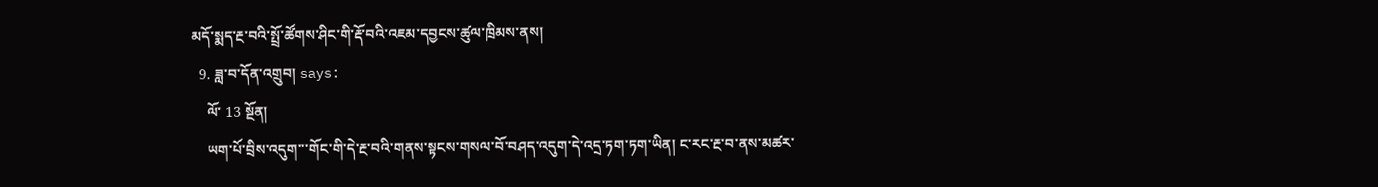མདོ་སྨད་རྔ་བའི་སྤྲོ་ཚོགས་ཤིང་གི་རྡོ་བའི་འཇམ་དབྱངས་ཚུལ་ཁྲིམས་ནས།
  9. ཟླ་བ་དོན་འགྲུབ། says:
    ལོ་ 13 སྔོན།
    ཡག་པོ་བྲིས་འདུག་་་གོང་གི་དེ་རྔ་བའི་གནས་སྟངས་གསལ་བོ་བཤད་འདུག་དེ་འདྲ་ཏག་ཏག་ཡིན། ང་རང་རྔ་བ་ནས་མཚར་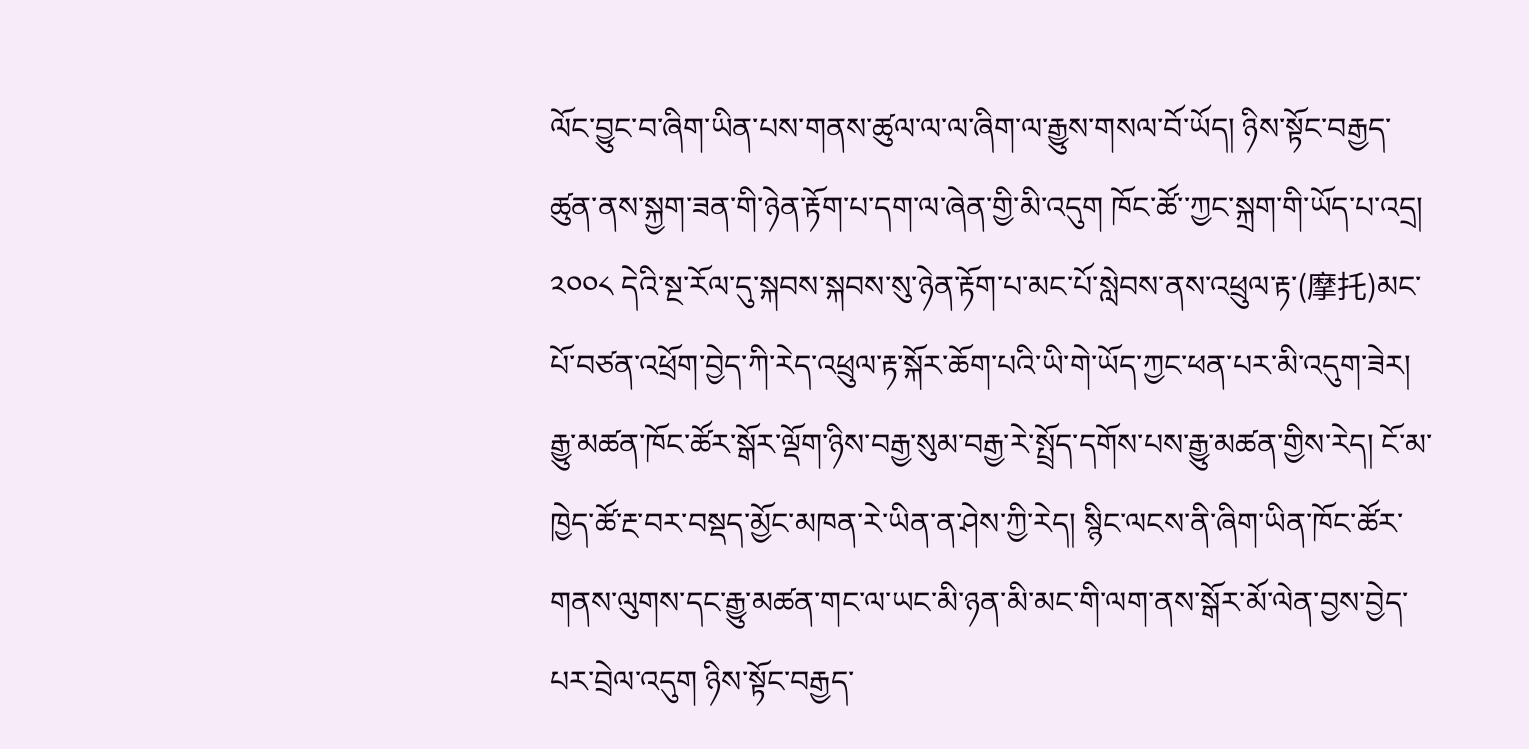ལོང་བྱུང་བ་ཞིག་ཡིན་པས་གནས་ཚུལ་ལ་ལ་ཞིག་ལ་རྒྱུས་གསལ་བོ་ཡོད། ཉིས་སྟོང་བརྒྱད་ཚུན་ནས་སྐྱག་ཟན་གི་ཉེན་རྟོག་པ་དག་ལ་ཞེན་གྱི་མི་འདུག ཁོང་ཚོ་་ཀྱང་སྐྲག་གི་ཡོད་པ་འདྲ། ༢༠༠༨ དེའི་སྔ་རོལ་དུ་སྐབས་སྐབས་སུ་ཉེན་རྟོག་པ་མང་པོ་སླེབས་ནས་འཕྲུལ་རྟ་(摩托)མང་པོ་བཙན་འཕྲོག་བྱེད་ཀི་རེད་འཕྲུལ་རྟ་སྐོར་ཆོག་པའི་ཡི་གེ་ཡོད་ཀྱང་ཕན་པར་མི་འདུག་ཟེར། རྒྱུ་མཚན་ཁོང་ཚོར་སྒོར་ལྡོག་ཉིས་བརྒྱ་སུམ་བརྒྱ་རེ་སྤྲོད་དགོས་པས་རྒྱུ་མཚན་གྱིས་རེད། ངོ་མ་ཁྱེད་ཚོ་རྔ་བར་བསྡད་མྱོང་མཁན་རེ་ཡིན་ན་ཤེས་ཀྱི་རེད། སྙིང་ལངས་ནི་ཞིག་ཡིན་ཁོང་ཚོར་གནས་ལུགས་དང་རྒྱུ་མཚན་གང་ལ་ཡང་མི་ཉན་མི་མང་གི་ལག་ནས་སྒོར་མོ་ལེན་བྱས་བྱེད་པར་བྲེལ་འདུག ཉིས་སྟོང་བརྒྱད་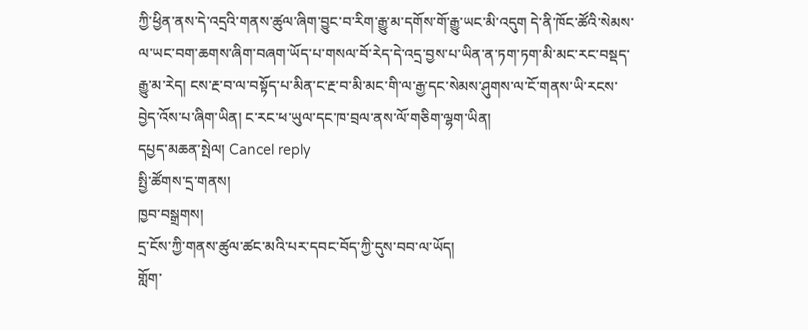ཀྱི་ཕྱིན་ནས་དེ་འདྲའི་གནས་ཚུལ་ཞིག་བྱུང་བ་རིག་རྒྱུ་མ་དགོས་གོ་རྒྱུ་ཡང་མི་འདུག དེ་ནི་ཁོང་ཚོའི་སེམས་ལ་ཡང་བག་ཆགས་ཞིག་བཞག་ཡོད་པ་གསལ་བོ་རེད་དེ་འདྲ་བྱས་པ་ཡིན་ན་ཏག་ཏག་མི་མང་རང་བསྡད་རྒྱུ་མ་རེད། ངས་རྔ་བ་ལ་བསྟོད་པ་མིན་ང་རྔ་བ་མི་མང་གི་ལ་རྒྱ་དང་སེམས་ཤུགས་ལ་ངོ་གནས་ཡི་རངས་བྱེད་འོས་པ་ཞིག་ཡིན། ང་རང་ཕ་ཡུལ་དང་ཁ་བྲལ་ནས་ལོ་གཅིག་ལྷག་ཡིན།
དཔྱད་མཆན་སྤེལ། Cancel reply
སྤྱི་ཚོགས་དྲ་གནས།
ཁྱབ་བསྒྲགས།
དྲ་ངོས་ཀྱི་གནས་ཚུལ་ཚང་མའི་པར་དབང་བོད་ཀྱི་དུས་བབ་ལ་ཡོད།
གློག་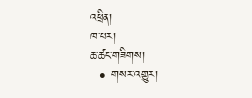འཕྲིན།
ཁ་པར།
ཆ་ཚང་གཟིགས།
  • གསར་འགྱུར།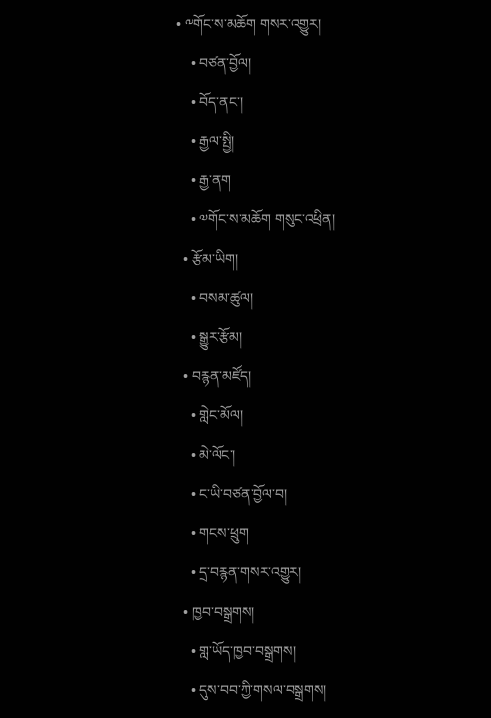• ༸གོང་ས་མཆོག གསར་འགྱུར།
    • བཙན་བྱོལ།
    • བོད་ནང་།
    • རྒྱལ་སྤྱི།
    • རྒྱ་ནག
    • ༧གོང་ས་མཆོག གསུང་འཕྲིན།
  • རྩོམ་ཡིག།
    • བསམ་ཚུལ།
    • སྒྱུར་རྩོམ།
  • བརྙན་མཛོད།
    • གླེང་མོལ།
    • མེ་ལོང་།
    • ང་ཡི་བཙན་བྱོལ་བ།
    • གངས་ཕྲུག
    • དྲ་བརྙན་གསར་འགྱུར།
  • ཁྱབ་བསྒྲགས།
    • གླ་ཡོད་ཁྱབ་བསྒྲགས།
    • དུས་བབ་ཀྱི་གསལ་བསྒྲགས།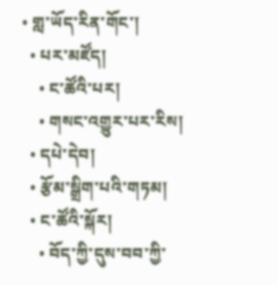• གླ་ཡོད་རིན་གོང་།
  • པར་མཛོད།
    • ང་ཚོའི་པར།
    • གསང་འགྱུར་པར་རིས།
  • དཔེ་དེབ།
  • རྩོམ་སྒྲིག་པའི་གཏམ།
  • ང་ཚོའི་སྐོར།
    • བོད་ཀྱི་དུས་བབ་ཀྱི་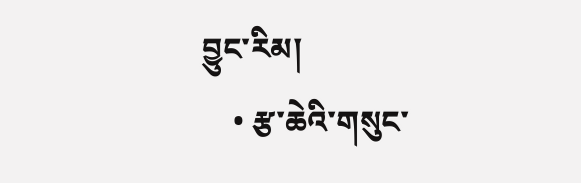བྱུང་རིམ།
    • རྩ་ཆེའི་གསུང་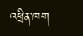འཕྲིན་ཁག